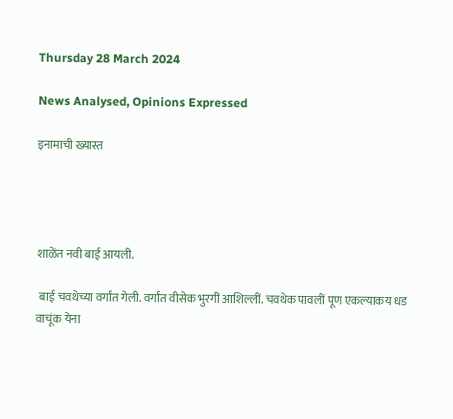Thursday 28 March 2024

News Analysed, Opinions Expressed

इनामाची ख्यास्त




शाळेंत नवी बाई आयली.

 बाई चवथेच्या वर्गांत गेली. वर्गांत वीसेक भुरगीं आशिल्लीं. चवथेक पावलीं पूण एकल्याकय धड वाचूंक येना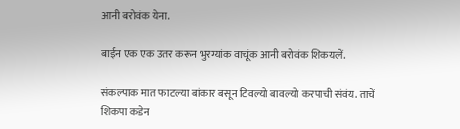आनी बरोवंक येना.

बाईन एक एक उतर करून भुरग्यांक वाचूंक आनी बरोवंक शिकयलें.

संकल्पाक मात फाटल्या बांकार बसून टिवल्यो बावल्यो करपाची संवंय. ताचें शिकपा कडेन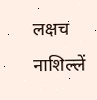लक्षच नाशिल्लें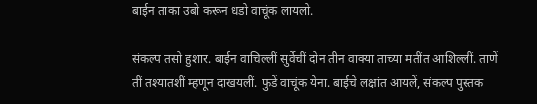बाईन ताका उबो करून धडो वाचूंक लायलो.

संकल्प तसो हुशार. बाईन वाचिल्लीं सुर्वेचीं दोन तीन वाक्या ताच्या मतींत आशिल्लीं. ताणें तीं तश्यातशीं म्हणून दाखयलीं. फुडें वाचूंक येना. बाईचे लक्षांत आयलें, संकल्प पुस्तक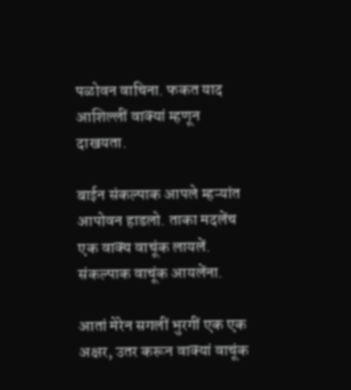पळोवन वाचिना. फकत याद आशिल्लीं वाक्यां म्हणून दाखयता.

बाईन संकल्पाक आपले म्हऱ्यांत आपोवन हाडलो. ताका मदलेंच एक वाक्य वाचूंक लायलें. संकल्पाक वाचूंक आयलेंना.

आतां मेरेन सगलीं भुरगीं एक एक अक्षर, उतर करून वाक्यां वाचूंक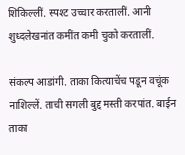शिकिल्लीं. स्पश्ट उच्चार करतालीं. आनी शुध्दलेखनांत कमींत कमी चुको करतालीं.

संकल्प आडांगी. ताका कित्याचेंच पडून वचूंक नाशिल्लें. ताची सगली बुद्द मस्ती करपांत. बाईन ताका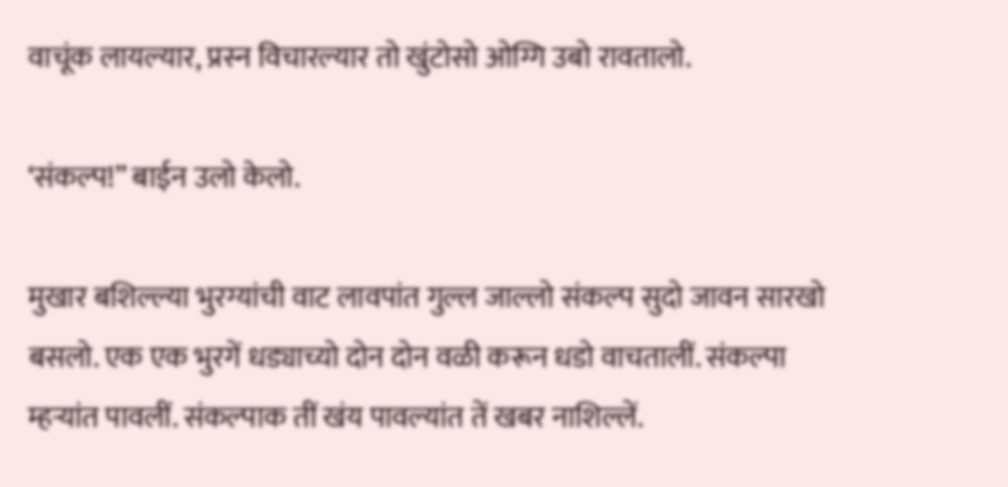वाचूंक लायल्यार, प्रस्न विचारल्यार तो खुंटोसो ओग्गि उबो रावतालो.

‘संकल्प!” बाईन उलो केलो.

मुखार बशिल्ल्या भुरग्यांची वाट लावपांत गुल्ल जाल्लो संकल्प सुदो जावन सारखो बसलो. एक एक भुरगें धड्याच्यो दोन दोन वळी करून धडो वाचतालीं. संकल्पा म्हऱ्यांत पावलीं. संकल्पाक तीं खंय पावल्यांत तें खबर नाशिल्लें.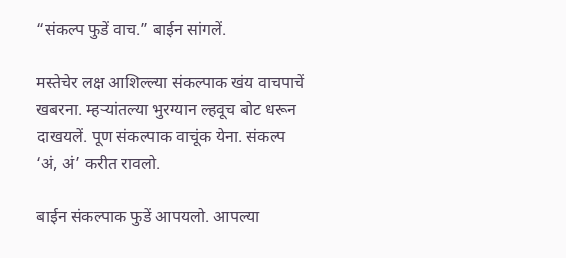“संकल्प फुडें वाच.” बाईन सांगलें.

मस्तेचेर लक्ष आशिल्ल्या संकल्पाक खंय वाचपाचें खबरना. म्हऱ्यांतल्या भुरग्यान ल्हवूच बोट धरून दाखयलें. पूण संकल्पाक वाचूंक येना. संकल्प ‘अं, अं’ करीत रावलो.

बाईन संकल्पाक फुडें आपयलो. आपल्या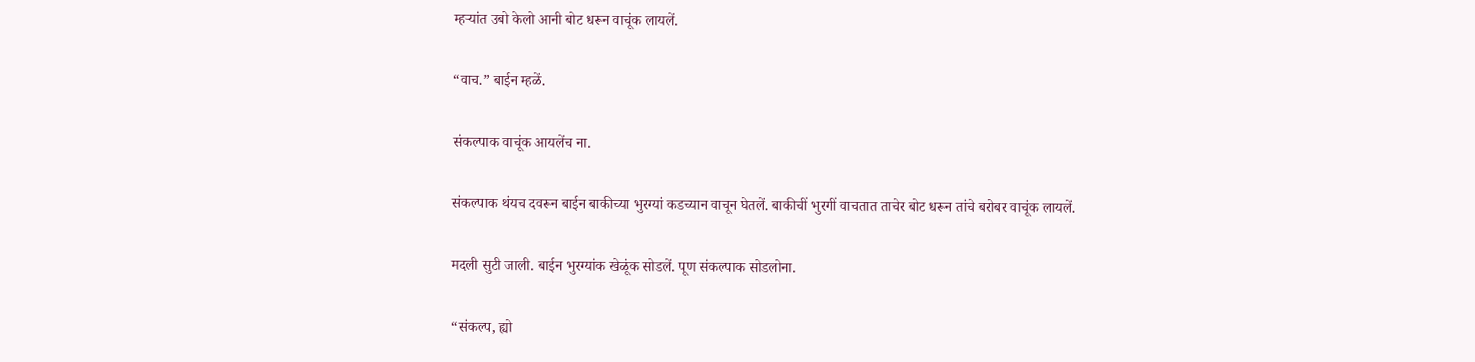म्हऱ्यांत उबो केलो आनी बोट धरून वाचूंक लायलें.

“वाच.” बाईन म्हळें.

संकल्पाक वाचूंक आयलेंच ना.

संकल्पाक थंयच दवरून बाईन बाकीच्या भुरग्यां कडच्यान वाचून घेतलें. बाकीचीं भुरगीं वाचतात ताचेर बोट धरून तांचे बरोबर वाचूंक लायलें.

मदली सुटी जाली. बाईन भुरग्यांक खेळूंक सोडलें. पूण संकल्पाक सोडलोना.

“संकल्प, ह्यो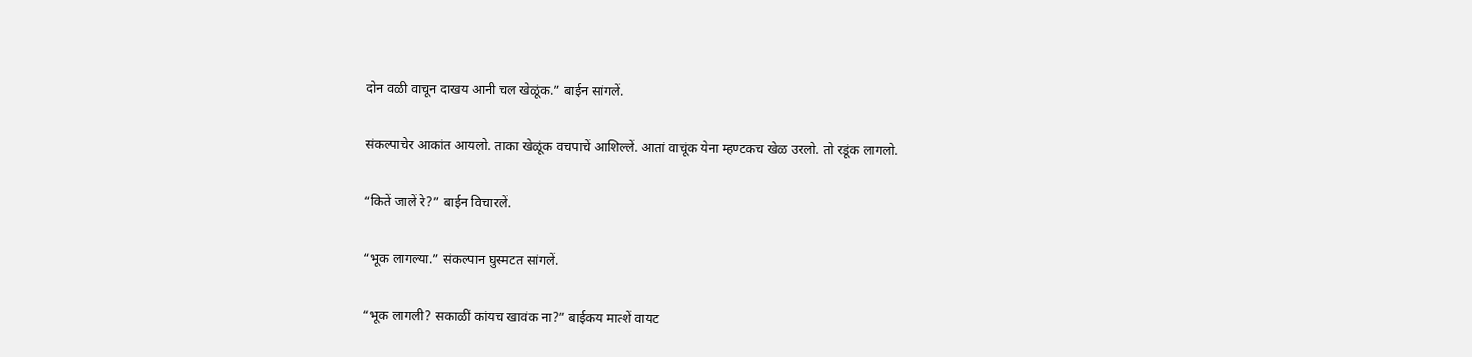दोन वळी वाचून दाखय आनी चल खेळूंक.” बाईन सांगलें.

संकल्पाचेर आकांत आयलो. ताका खेळूंक वचपाचें आशिल्लें. आतां वाचूंक येना म्हण्टकच खेळ उरलो. तो रडूंक लागलो.

“कितें जालें रे?” बाईन विचारलें.

“भूक लागल्या.” संकल्पान घुस्मटत सांगलें.

“भूक लागली? सकाळीं कांयच खावंक ना?” बाईकय मात्शें वायट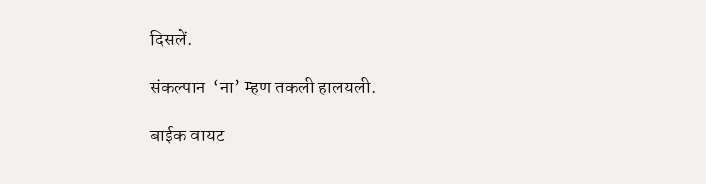दिसलें.

संकल्पान  ‘ना’ म्हण तकली हालयली.

बाईक वायट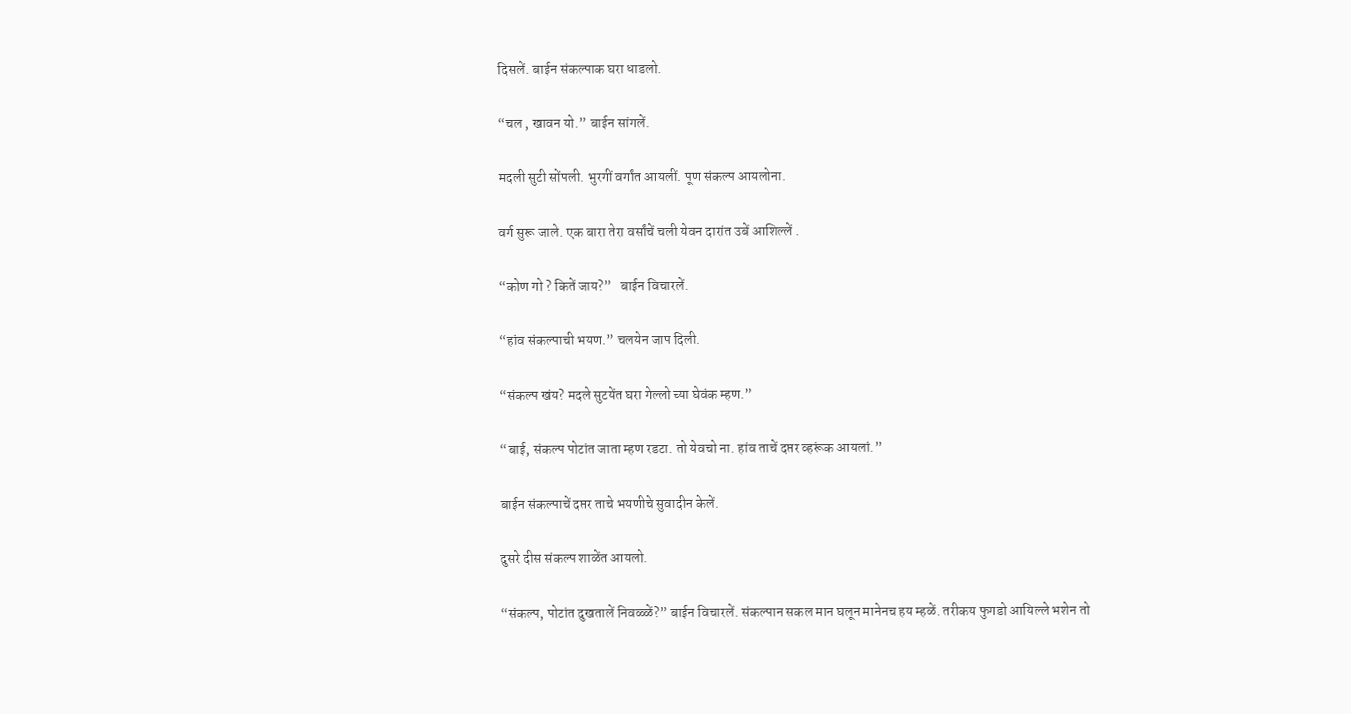दिसलें. बाईन संकल्पाक घरा धाडलो.

“चल , खावन यो.” बाईन सांगलें.

मदली सुटी सोंपली. भुरगीं वर्गांत आयलीं. पूण संकल्प आयलोना.

वर्ग सुरू जाले. एक बारा तेरा वर्सांचें चली येवन दारांत उबें आशिल्लें .

“कोण गो ? कितें जाय?”   बाईन विचारलें.

“हांव संकल्पाची भयण.” चलयेन जाप दिली.

“संकल्प खंय? मदले सुटयेंत घरा गेल्लो च्या घेवंक म्हण.”

“बाई, संकल्प पोटांत जाता म्हण रडटा. तो येवचो ना. हांव ताचें दप्तर व्हरूंक आयलां.”

बाईन संकल्पाचें दप्तर ताचे भयणीचे सुवादीन केलें.

दुसरे दीस संकल्प शाळेंत आयलो.

“संकल्प, पोटांत दुखतालें निवळ्ळें?” बाईन विचारलें. संकल्पान सकल मान घलून मानेनच हय म्हळें. तरीकय फुगडो आयिल्ले भशेन तो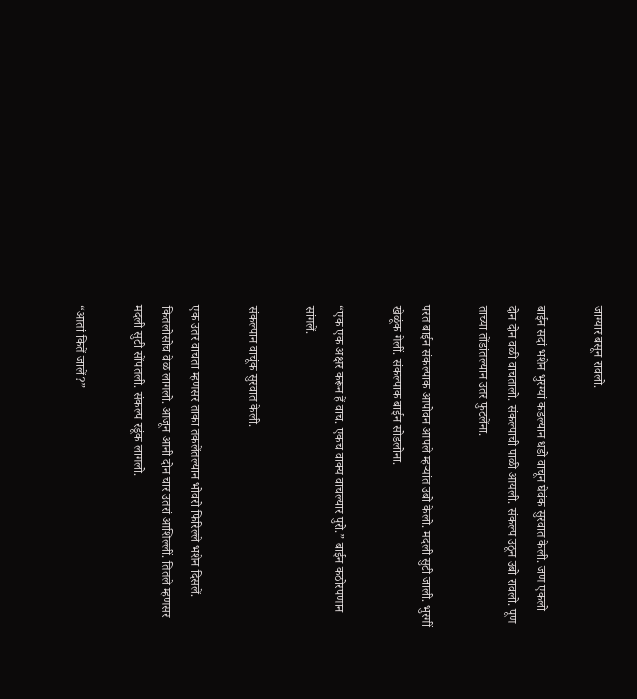जाग्यार बसून रावलो.

बाईन सदां भशेन भुरग्यां कडल्यान धडो वाचून घेवंक सुरवात केली. जण एकलो दोन दोन वळी वाचतालो. संकल्पाची पाळी आयली. संकल्प उठून उबो रावलो. पूण ताच्या तोंडांतल्यान उतर फुटलेंना.

परत बाईन संकल्पाक आपोवन आपले म्हऱ्यांत उबो केलो. मदली सुटी जाली. भुरगीं खेळूंक गेलीं. संकल्पाक बाईन सोडलोना.

“एक एक अक्षर करून हें वाच. एकच वाक्य वाचल्यार पुरो.” बाईन कठोरपणान सांगलें.

संकल्पान वाचूंक सुरवात केली.

एक उतर वाचता म्हणसर ताका तकलेंतल्यान भोवरो फिरिल्ले भशेन दिसलें. कितलोसोच वेळ लागलो. आजून आनी दोन चार उतरां आशिल्लीं. तितले म्हणसर मदली सुटी सोंपतली. संकल्प रडूंक लागलो.

“आतां कितें जालें?”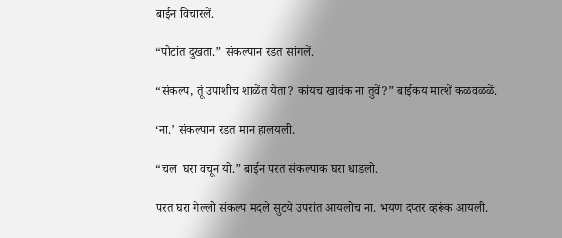बाईन विचारलें.

“पोटांत दुखता.” संकल्पान रडत सांगलें.

“संकल्प, तूं उपाशीच शाळेंत येता? कांयच खावंक ना तुवें?” बाईकय मात्शें कळवळळें.

‘ना.’ संकल्पान रडत मान हालयली.

“चल  घरा वचून यो.” बाईन परत संकल्पाक घरा धाडलो.

परत घरा गेल्लो संकल्प मदले सुटये उपरांत आयलोच ना. भयण दप्तर व्हरूंक आयली.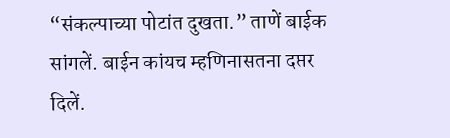“संकल्पाच्या पोटांत दुखता.” ताणें बाईक सांगलें. बाईन कांयच म्हणिनासतना दप्तर दिलें.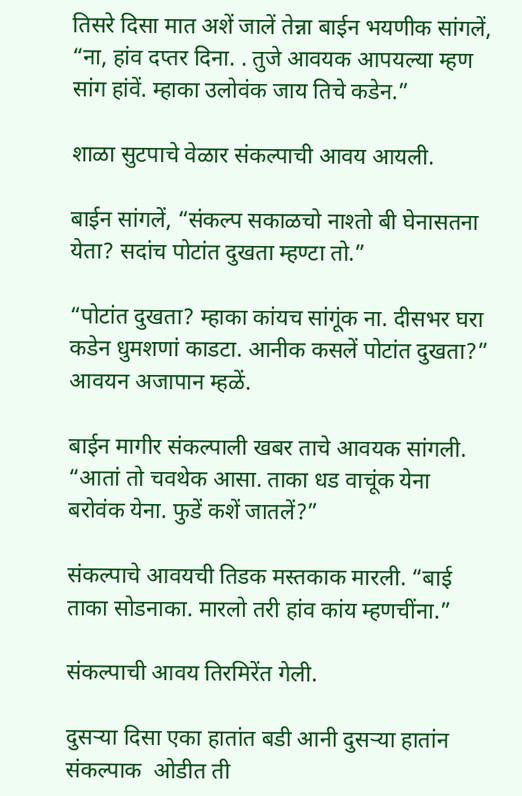तिसरे दिसा मात अशें जालें तेन्ना बाईन भयणीक सांगलें, “ना, हांव दप्तर दिना. . तुजे आवयक आपयल्या म्हण सांग हांवें. म्हाका उलोवंक जाय तिचे कडेन.”

शाळा सुटपाचे वेळार संकल्पाची आवय आयली.

बाईन सांगलें, “संकल्प सकाळचो नाश्तो बी घेनासतना येता? सदांच पोटांत दुखता म्हण्टा तो.”

“पोटांत दुखता? म्हाका कांयच सांगूंक ना. दीसभर घरा कडेन धुमशणां काडटा. आनीक कसलें पोटांत दुखता?” आवयन अजापान म्हळें.

बाईन मागीर संकल्पाली खबर ताचे आवयक सांगली. “आतां तो चवथेक आसा. ताका धड वाचूंक येना बरोवंक येना. फुडें कशें जातलें?”

संकल्पाचे आवयची तिडक मस्तकाक मारली. “बाई ताका सोडनाका. मारलो तरी हांव कांय म्हणचींना.”

संकल्पाची आवय तिरमिरेंत गेली.

दुसऱ्या दिसा एका हातांत बडी आनी दुसऱ्या हातांन संकल्पाक  ओडीत ती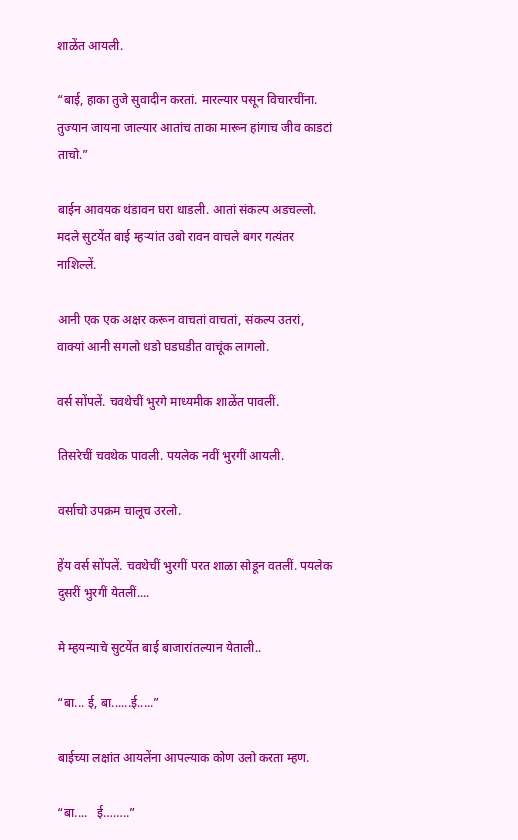शाळेंत आयली.

“बाई, हाका तुजे सुवादीन करतां. मारल्यार पसून विचारचींना. तुज्यान जायना जाल्यार आतांच ताका मारून हांगाच जीव काडटां ताचो.”

बाईन आवयक थंडावन घरा धाडली. आतां संकल्प अडचल्लो. मदले सुटयेंत बाई म्हऱ्यांत उबो रावन वाचले बगर गत्यंतर नाशिल्लें.

आनी एक एक अक्षर करून वाचतां वाचतां, संकल्प उतरां, वाक्यां आनी सगलो धडो घडघडीत वाचूंक लागलो.

वर्स सोंपलें. चवथेचीं भुरगे माध्यमीक शाळेंत पावलीं.

तिसरेचीं चवथेक पावली. पयलेक नवीं भुरगीं आयली.

वर्साचो उपक्रम चालूच उरलो.

हेंय वर्स सोंपलें. चवथेचीं भुरगीं परत शाळा सोडून वतलीं. पयलेक दुसरीं भुरगीं येतलीं....

मे म्हयन्याचे सुटयेंत बाई बाजारांतल्यान येताली..

“बा... ई, बा......ई.....”

बाईच्या लक्षांत आयलेंना आपल्याक कोण उलो करता म्हण.

“बा....   ई……..”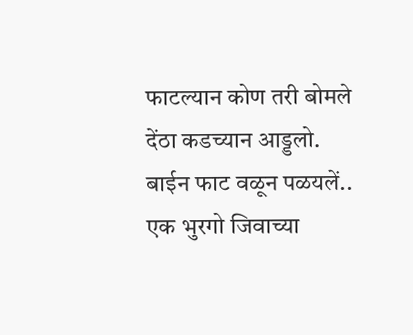फाटल्यान कोण तरी बोमले देंठा कडच्यान आड्डलो. बाईन फाट वळून पळयलें.. एक भुरगो जिवाच्या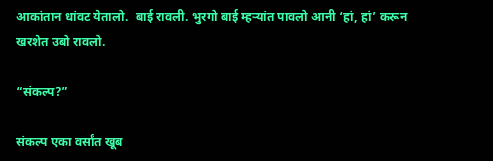आकांतान धांवट येतालो.  बाई रावली. भुरगो बाई म्हऱ्यांत पावलो आनी ‘हां, हां’ करून खरशेत उबो रावलो.

“संकल्प?”

संकल्प एका वर्सांत खूब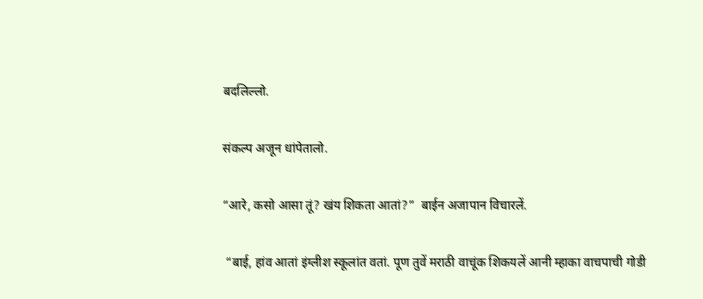बदलिल्लो.

संकल्प अजून धांपेतालो.

“आरे, कसो आसा तूं? खंय शिकता आतां?”  बाईन अजापान विचारलें.

 “बाई, हांव आतां इंग्लीश स्कूलांत वतां. पूण तुवें मराठी वाचूंक शिकयलें आनी म्हाका वाचपाची गोडी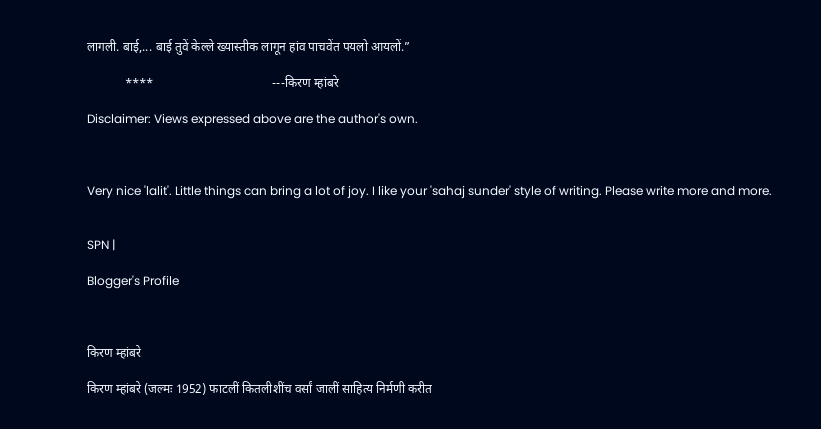लागली. बाई,... बाई तुवें केल्ले ख्यास्तीक लागून हांव पाचवेंत पयलो आयलों.”

            ****                                      ---किरण म्हांबरे

Disclaimer: Views expressed above are the author's own.



Very nice 'lalit'. Little things can bring a lot of joy. I like your 'sahaj sunder' style of writing. Please write more and more.


SPN |

Blogger's Profile



किरण म्हांबरे

किरण म्हांबरे (जल्मः 1952) फाटलीं कितलीशींच वर्सां जालीं साहित्य निर्मणी करीत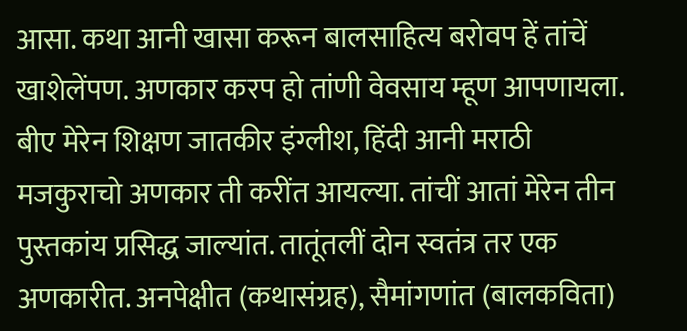आसा. कथा आनी खासा करून बालसाहित्य बरोवप हें तांचें खाशेलेंपण. अणकार करप हो तांणी वेवसाय म्हूण आपणायला. बीए मेरेन शिक्षण जातकीर इंग्लीश, हिंदी आनी मराठी मजकुराचो अणकार ती करींत आयल्या. तांचीं आतां मेरेन तीन पुस्तकांय प्रसिद्ध जाल्यांत. तातूंतलीं दोन स्वतंत्र तर एक अणकारीत. अनपेक्षीत (कथासंग्रह), सैमांगणांत (बालकविता)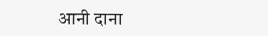आनी दाना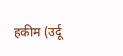हकीम (उर्दू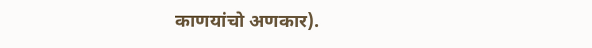काणयांचो अणकार).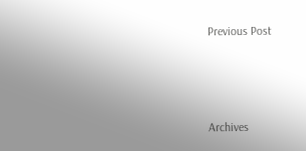Previous Post



Archives